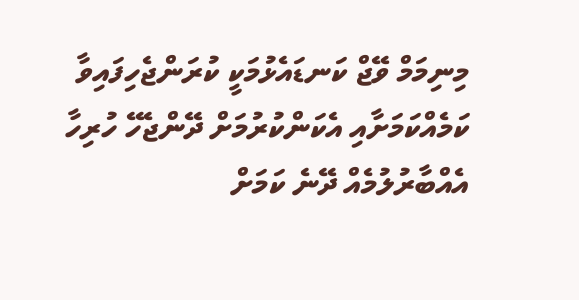މިނިމަމް ވޭޖް ކަނޑައެޅުމަކީ ކުރަންޖެހިފައިވާ ކަމެއްކަމަށާއި އެކަންކުރުމަށް ދޭންޖެހޭ ހުރިހާ އެއްބާރުލުމެއް ދޭނެ ކަމަށް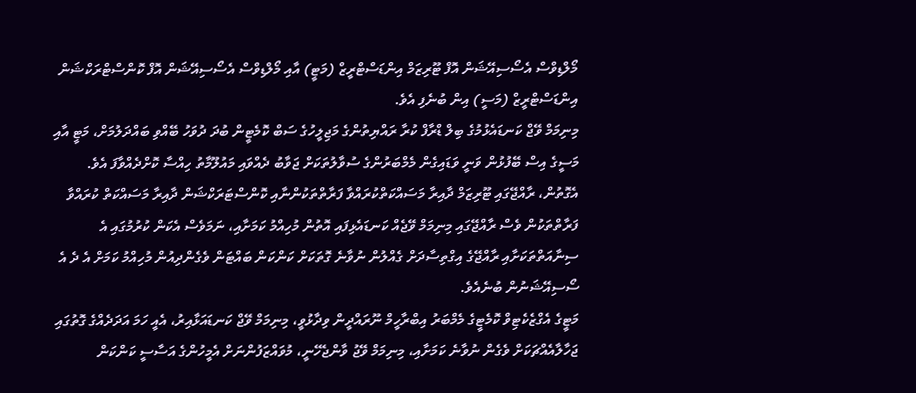މޯލްޑިވްސް އެސޯސިއޭޝަން އޮފް ޓޫރިޒަމް އިންޑަސްޓްރީޒް (މަޓީ) އާއި މޯލްޑިވްސް އެސޯސިއޭޝަން އޮފް ކޮންސްޓްރަކްޝަން އިންޑަސްޓްރީޒް (މަސީ) އިން ބުނެފި އެވެ.
މިނިމަމް ވޭޖް ކަނޑައެޅުމުގެ ބިލް ޑްރާފް ކުރާ ރައްޔިތުންގެ މަޖިލީހުގެ ސަބް ކޮމެޓީން ބުދަ ދުވަހު ބޭއްވި ބައްދަލުމަށް، މަޓީ އާއި މަސީގެ އިސް ބޭފުޅުން ވަނީ ވަޑައިގެން މެމްބަރުންގެ ސުވާލުތަކަށް ޖަވާބު ދެއްވައި މައުލޫމާތު ހިއްސާ ކޮށްދެއްވާފަ އެވެ. އެގޮތުން، ރާއްޖޭގައި ޓޫރިޒަމް ދާއިރާ މަސައްކަތްކުރައްވާ ފަރާތްތަކުންނާއި ކޮންސްޓަރަކްޝަން ދާއިރާ މަސައްކަތް ކުރައްވާ ފަރާތްތަކުން ވެސް ރާއްޖޭގައި މިނިމަމް ވޭޖެއް ކަނޑައެޅިފައި އޮތުން މުހިއްމު ކަމަށާއި، ނަމަވެސް އެކަން ކުރުމުގައި އެ ސިނާއަތްތަކަށާއި ރާއްޖޭގެ އިގްތިސާދަށް ގެއްލުން ނުވާނެ ގޮތަކަށް ކަންކަން ބައްޓަން ވެގެންދިއުން މުހިއްމު ކަމަށް އެ ދެ އެ ސޯސިއޭޝަނުން ބުނެއެވެ.
މަޓީގެ އެގްޒެކެޓިވް ކޮމެޓީގެ މެމްބަރު އިބްރާހީމް ނޫރައްދީން ވިދާޅުވީ، މިނިމަމް ވޭޖް ކަނޑައަޅާއިރު، އެއީ ހަމަ އަދަދެއްގެ ގޮތުގައި ޖަހާލާއެއްޗަކަށް ވެގެން ނުވާނެ ކަމަށާއި، މިނިމަމް ވޭޖު ވާންޖެހޭނީ، މުވައްޒަފުންނަށް އެމީހުންގެ އަސާސީ ކަންކަން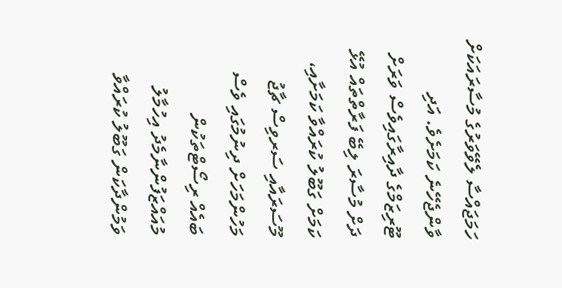ހަމަޖައްސާ ލެވޭވަރުގެ މުސާރައަކަށް ވާންޖެހޭނެ ކަމަށެވެ. އަދި ޓޫރިޒަމްގެ ދާއިރާގައިވެސް ވަރަށް ދަށް މުސާރަ ލިބޭ ފަރާތްތައް އުޅޭ ކަމަށް ގަބޫލު ކުރައްވާ ކަމަށާއި، މޫސަރައާއި ސަރވިސް ޗާޖު މަހުންމަހަށް ދިނުމުގައި ވެސް ބައެއް ރިސޯޓްތަކުން މުއައްޒަފުންނާމެދު އިހުމާލު ވަމުންދާކަން ގަބޫލު ކުރައްވާ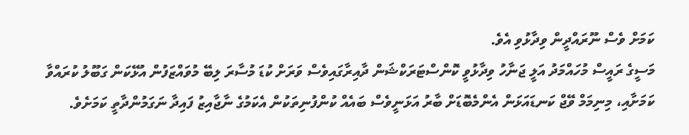ކަމަށް ވެސް ނޫރައްދީން ވިދާޅުވި އެވެ.
މަސީގެ ރައީސް މުހައްމަދު އަލީ ޖަނާހު ވިދާޅުވީ ކޮންސްޓަރަކްޝަން ދާއިރާގައިވެސް ވަރަށް ކުޑަ މުސާރަ ލިބޭ މުވައްޒަފުން އުޅޭކަން ގަބޫލު ކުރައްވާ ކަމަށާއި، މިނިމަމް ވޭޖް ކަނޑައަޅަން އެންމެބޮޑަށް ބާރު އަޅަނީވެސް ބައެއް ކުންފުނިތަކުން އެކަމުގެ ނާޖާއިޒު ފައިދާ ނަގަމުންދާތީ ކަމަށެވެ.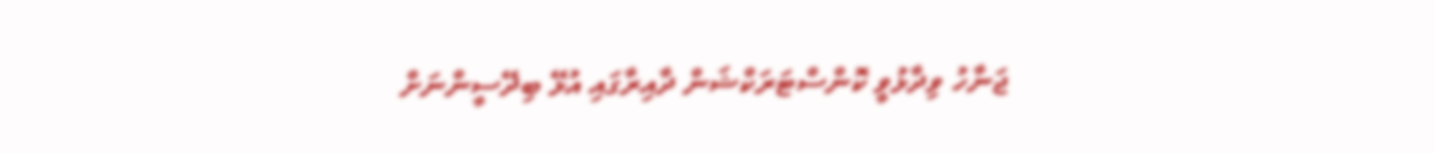ޖަނާހު ވިދާޅުވީ ކޮންސްޓަރަކްޝަން ދާއިރާގައި އުޅޭ ބިދޭސީންނަށް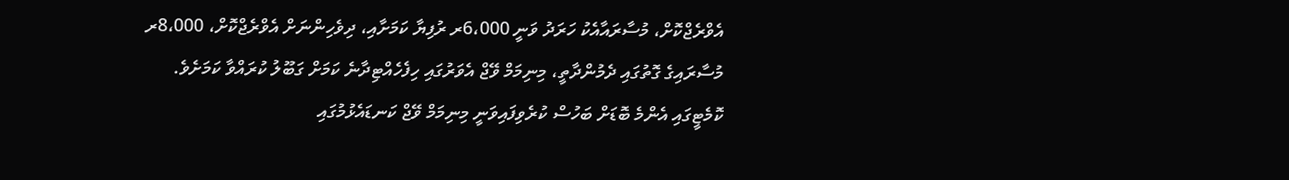އެވްރެޖްކޮށް، މުސާރައާއެކު ހަރަދު ވަނީ 6،000ރ ރުފިޔާ ކަމަށާއި، ދިވެހިންނަށް އެވްރެޖްކޮށް، 8،000ރ މުސާރައިގެ ގޮތުގައި ދެމުންދާތީ، މިނިމަމް ވޭޖް އެވަރުގައި ހިފެހެއްޓިދާނެ ކަމަށް ގަބޫލު ކުރައްވާ ކަމަށެވެ.
ކޮމެޓީގައި އެންމެ ބޮޑަށް ބަހުސް ކުރެވިފައިވަނީ މިނިމަމް ވޭޖް ކަނޑައެޅުމުގައި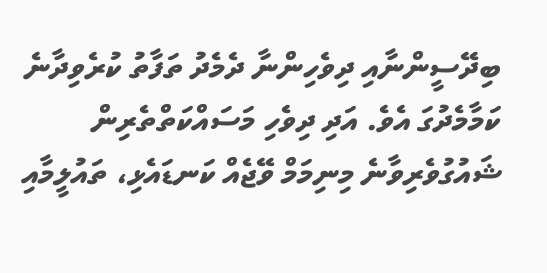ބިދޭސީންނާއި ދިވެހިންނާ ދެމެދު ތަފާތު ކުރެވިދާނެ ކަމާމެދުގަ އެވެ. އަދި ދިވެހި މަސައްކަތްތެރިން ޝައުގުވެރިވާނެ މިނިމަމް ވޭޖެއް ކަނޑައެޅި، ތައުލީމާއި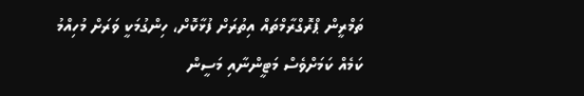ތަމްރީން ޕްރޮގްރާމްތައް އިތުރަށް ފުޅާކޮށް، ހިންގުމަކީ ވަރަށް މުހިއްމު ކަމެއް ކަމަށްވެސް މަޓީންނާއި މަސީން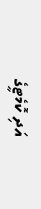އަދި ކޮމެޓީގެ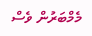މެމްބަރުން ވެސް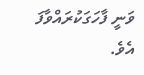ވަނީ ފާހަގަކުރައްވާފަ އެވެ.